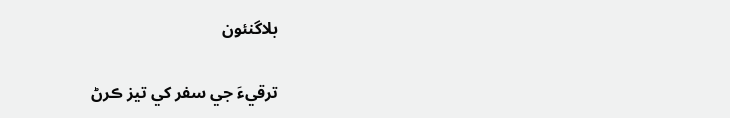بلاگنئون

ترقيءَ جي سفر کي تيز ڪرڻ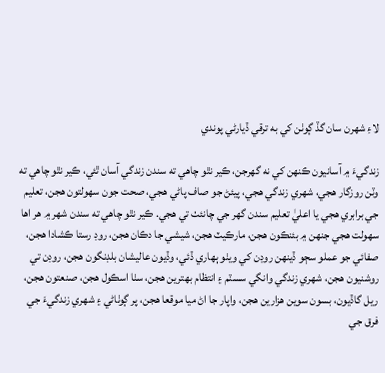لاءِ شهرن سان گڏ ڳوٺن کي به ترقي ڏيارڻي پوندي

زندگيءَ ۾ آسانيون ڪنهن کي نه گهرجن، ڪير نٿو چاهي ته سندن زندگي آسان ٿئي، ڪير نٿو چاهي ته وٽن روزگار هجي، شهري زندگي هجي، پيئڻ جو صاف پاڻي هجي، صحت جون سهولتون هجن، تعليم جي برابري هجي يا اعليٰ تعليم سندن گهر جي چانئٺ تي هجي. ڪير نٿو چاهي ته سندن شهر ۾ هر اها سهولت هجي جنهن ۾ بئنڪون هجن، مارڪيٽ هجن، شيشي جا دڪان هجن، روڊ رستا ڪشادا هجن، صفائي جو عملو سڄو ڏينهن روڊن کي ويٺو ٻهاري ڏئي، وڏيون عاليشان بلڊنگون هجن، روڊن تي روشنيون هجن، شهري زندگي وانگي سسٽم ۽ انتظام بهترين هجن، سٺا اسڪول هجن، صنعتون هجن، ريل گاڏيون، بسون سوين هزارين هجن، واپار جا اڻ ميا موقعا هجن، پر ڳوٺاڻي ۽ شهري زندگيءَ جي فرق جي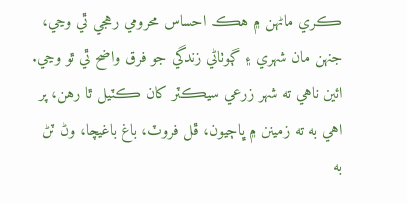ڪري ماڻهن ۾ هڪ احساس محرومي رهجي ٿي وڃي، جنهن مان شهري ۽ ڳوٺاڻي زندگي جو فرق واضح ٿي ٿو وڃي. ائين ناهي ته شهر زرعي سيڪٽر کان ڪٽيل ٿا رهن، پر اهي به ته زمينن ۾ ڀاڄيون، ڦل فروٽ، باغ باغيچا، وڻ ٽڻ به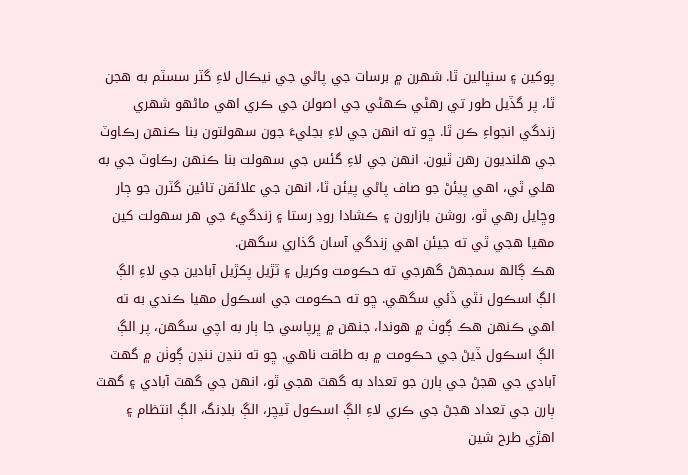پوکين ۽ سنڀالين ٿا. شهرن ۾ برسات جي پاڻي جي نيڪال لاءِ گٽر سسٽم به هجن ٿا، پر گڏيل طور تي رهڻي ڪهڻي جي اصولن جي ڪري اهي ماڻهو شهري زندگي انجواءِ ڪن ٿا. ڇو ته انهن جي لاءِ بجليءَ جون سهولتون بنا ڪنهن رڪاوٽ جي هلنديون رهن ٿيون. انهن جي لاءِ گئس جي سهولت بنا ڪنهن رڪاوٽ جي به هلي ٿي، اهي پيئڻ جو صاف پاڻي پيئن ٿا، انهن جي علائقن تائين گٽرن جو ڄار وڇايل رهي ٿو، روشن بازارون ۽ ڪشادا روڊ رستا ۽ زندگيءَ جي هر سهولت کين مهيا هجي ٿي ته جيئن اهي زندگي آسان گذاري سگهن.
هڪ ڳالھ سمجهڻ گهرجي ته حڪومت وکريل ۽ ٽڙيل پکڙيل آبادين جي لاءِ الڳ الڳ اسڪول نٿي ڏئي سگهي. ڇو ته حڪومت جي اسڪول مهيا ڪندي به ته اهي ڪنهن هڪ ڳوٺ ۾ هوندا، جنهن ۾ ڀرپاسي جا ٻار به اچي سگهن، پر الڳ الڳ اسڪول ڏيڻ جي حڪومت ۾ به طاقت ناهي. ڇو ته ننڍن ننڍن ڳوٺن ۾ گهٽ آبادي جي هجڻ جي ٻارن جو تعداد به گهٽ هجي ٿو، انهن جي گهٽ آبادي ۽ گهٽ ٻارن جي تعداد هجڻ جي ڪري لاءِ الڳ اسڪول ٽيچر، الڳ بلڊنگ، الڳ انتظام ۽ اهڙي طرح شين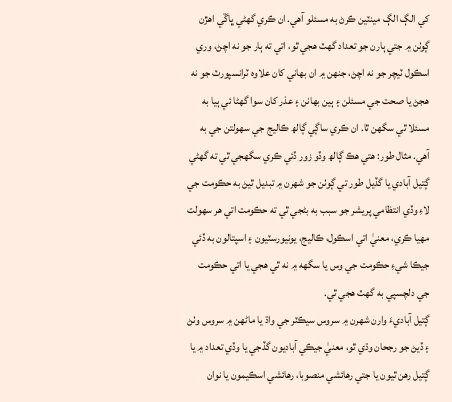کي الڳ الڳ مينٽين ڪرڻ به مسئلو آهي. ان ڪري گهڻي ڀاڱي اهڙن ڳوٺن ۾ جتي ٻارن جو تعداد گهٽ هجي ٿو، اتي ته ٻار جو نه اچڻ، وري اسڪول ٽيچر جو نه اچڻ، جنهن ۾ ان بهاني کان علاوه ٽرانسپورٽ جو نه هجڻ يا صحت جي مسئلن ۽ ٻين بهانن ۽ عذر کان سوا گهڻا ئي ٻيا به مسئلا ٿي سگهن ٿا. ان ڪري ساڳي ڳالھ ڪاليج جي سهولتن جي به آهي. مثال طور: هتي هڪ ڳالھ وڏو زور ڏئي ڪري سگهجي ٿي ته گهڻي ڳتيل آبادي يا گڏيل طور تي ڳوٺن جو شهرن ۾ تبديل ٿيڻ به حڪومت جي لاءِ وڏي انتظامي پريشر جو سبب به بڻجي ٿي ته حڪومت اتي هر سهولت مهيا ڪري، معنيٰ اتي اسڪول، ڪاليج، يونيورسٽيون ۽ اسپتالون به ڏئي جيڪا شيءِ حڪومت جي وس يا سگهه ۾ نه ٿي هجي يا اتي حڪومت جي دلچسپي به گھٽ هجي ٿي.
ڳتيل آباديءَ وارن شهرن ۾ سروس سيڪٽر جي واڌ يا ماڻهن ۾ سروس وٺڻ ۽ ڏيڻ جو رجحان وڌي ٿو، معنيٰ جيڪي آباديون گڏجي يا وڏي تعداد ۾ يا ڳتيل رهن ٿيون يا جتي رهائشي منصوبا، رهائشي اسڪيمون يا نوان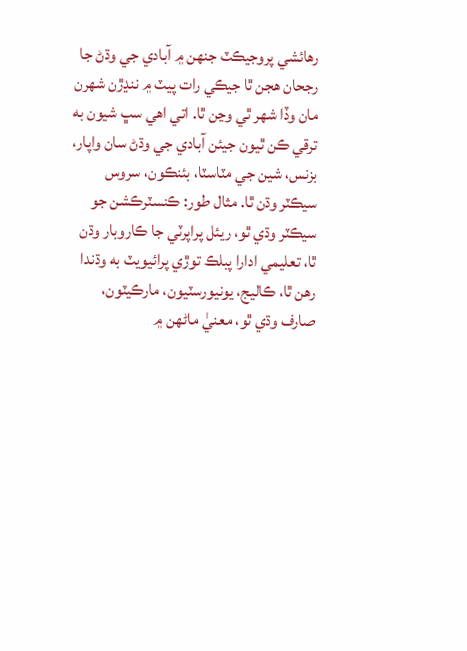رهائشي پروجيڪٽ جنهن ۾ آبادي جي وڌڻ جا رجحان هجن ٿا جيڪي رات پيٽ ۾ ننڍڙن شهرن مان وڏا شهر ٿي وڃن ٿا. اتي اهي سڀ شيون به ترقي ڪن ٿيون جيئن آبادي جي وڌڻ سان واپار، بزنس، شين جي مٽاسٽا، بئنڪون، سروس سيڪٽر وڌن ٿا. مثال طور: ڪنسٽرڪشن جو سيڪٽر وڌي ٿو، ريئل پراپرٽي جا ڪاروبار وڌن ٿا، تعليمي ادارا پبلڪ توڙي پرائيويٽ به وڌندا رهن ٿا، ڪاليج، يونيورسٽيون، مارڪيٽون، صارف وڌي ٿو، معنيٰ ماڻهن ۾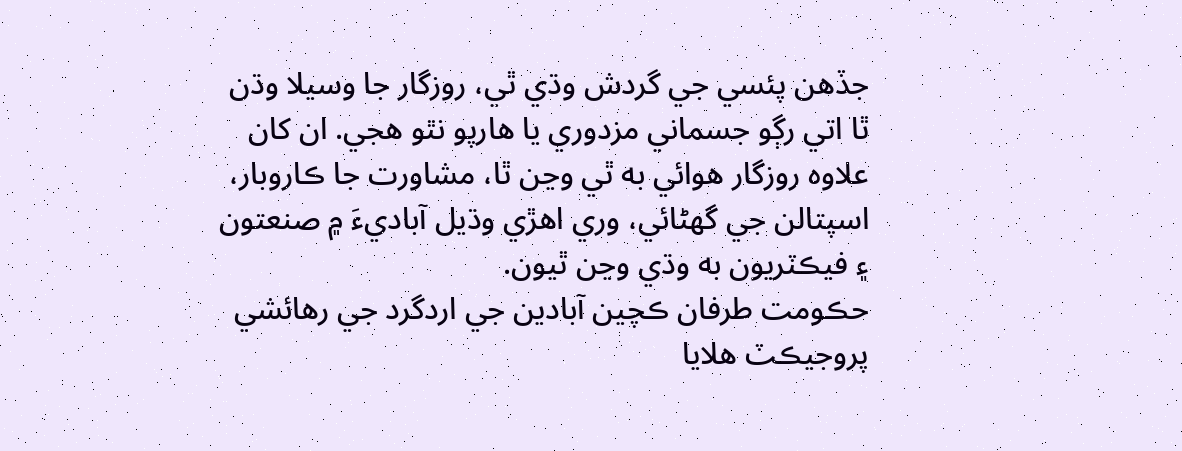جڏهن پئسي جي گردش وڌي ٿي، روزگار جا وسيلا وڌن ٿا اتي رڳو جسماني مزدوري يا هارپو نٿو هجي. ان کان علاوه روزگار هوائي به ٿي وڃن ٿا، مشاورت جا ڪاروبار، اسپتالن جي گهڻائي، وري اهڙي وڌيل آباديءَ ۾ صنعتون ۽ فيڪٽريون به وڌي وڃن ٿيون.
حڪومت طرفان ڪچين آبادين جي اردگرد جي رهائشي پروجيڪٽ هلايا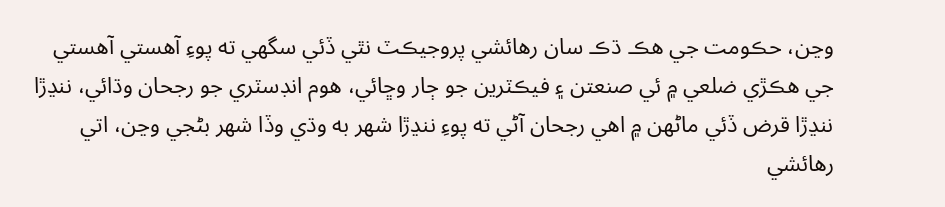وڃن، حڪومت جي هڪ ڌڪ سان رهائشي پروجيڪٽ نٿي ڏئي سگهي ته پوءِ آهستي آهستي جي هڪڙي ضلعي ۾ ئي صنعتن ۽ فيڪٽرين جو ڄار وڇائي، هوم انڊسٽري جو رجحان وڌائي، ننڍڙا ننڍڙا قرض ڏئي ماڻهن ۾ اهي رجحان آڻي ته پوءِ ننڍڙا شهر به وڌي وڏا شهر بڻجي وڃن، اتي رهائشي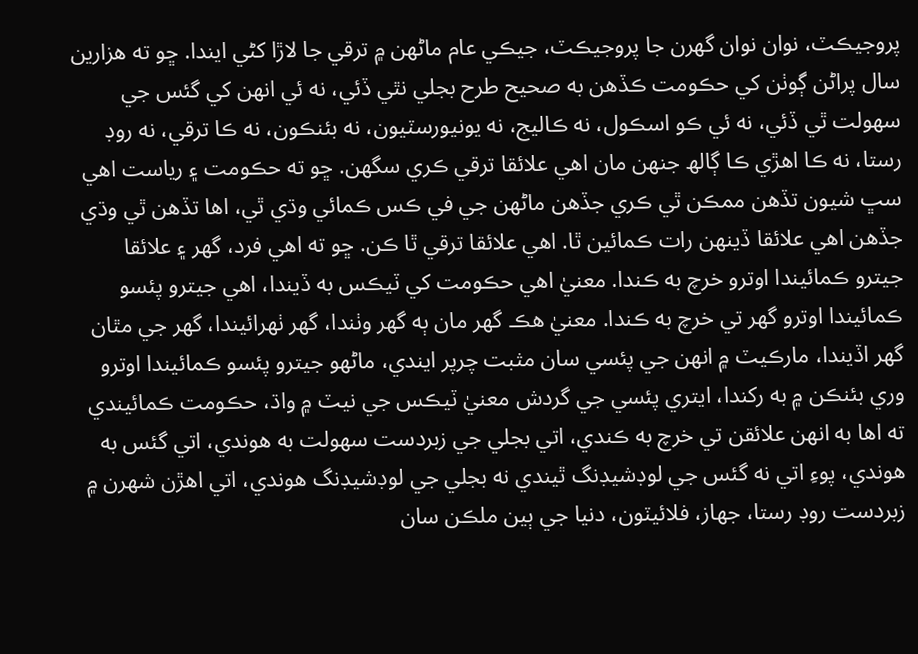پروجيڪٽ، نوان نوان گهرن جا پروجيڪٽ، جيڪي عام ماڻهن ۾ ترقي جا لاڙا کڻي ايندا. ڇو ته هزارين سال پراڻن ڳوٺن کي حڪومت ڪڏهن به صحيح طرح بجلي نٿي ڏئي، نه ئي انهن کي گئس جي سهولت ٿي ڏئي، نه ئي ڪو اسڪول، نه ڪاليج، نه يونيورسٽيون، نه بئنڪون، نه ڪا ترقي، نه روڊ رستا، نه ڪا اهڙي ڪا ڳالھ جنهن مان اهي علائقا ترقي ڪري سگهن. ڇو ته حڪومت ۽ رياست اهي سڀ شيون تڏهن ممڪن ٿي ڪري جڏهن ماڻهن جي في ڪس ڪمائي وڌي ٿي، اها تڏهن ٿي وڌي جڏهن اهي علائقا ڏينهن رات ڪمائين ٿا. اهي علائقا ترقي ٿا ڪن. ڇو ته اهي فرد، گهر ۽ علائقا جيترو ڪمائيندا اوترو خرچ به ڪندا. معنيٰ اهي حڪومت کي ٽيڪس به ڏيندا، اهي جيترو پئسو ڪمائيندا اوترو گهر تي خرچ به ڪندا. معنيٰ هڪ گهر مان ٻه گهر وٺندا، گهر ٺهرائيندا، گهر جي مٿان گهر اڏيندا، مارڪيٽ ۾ انهن جي پئسي سان مثبت چرپر ايندي، ماڻهو جيترو پئسو ڪمائيندا اوترو وري بئنڪن ۾ به رکندا، ايتري پئسي جي گردش معنيٰ ٽيڪس جي نيٽ ۾ واڌ، حڪومت ڪمائيندي ته اها به انهن علائقن تي خرچ به ڪندي، اتي بجلي جي زبردست سهولت به هوندي، اتي گئس به هوندي، پوءِ اتي نه گئس جي لوڊشيڊنگ ٿيندي نه بجلي جي لوڊشيڊنگ هوندي، اتي اهڙن شهرن ۾ زبردست روڊ رستا، جهاز، فلائيٽون، دنيا جي ٻين ملڪن سان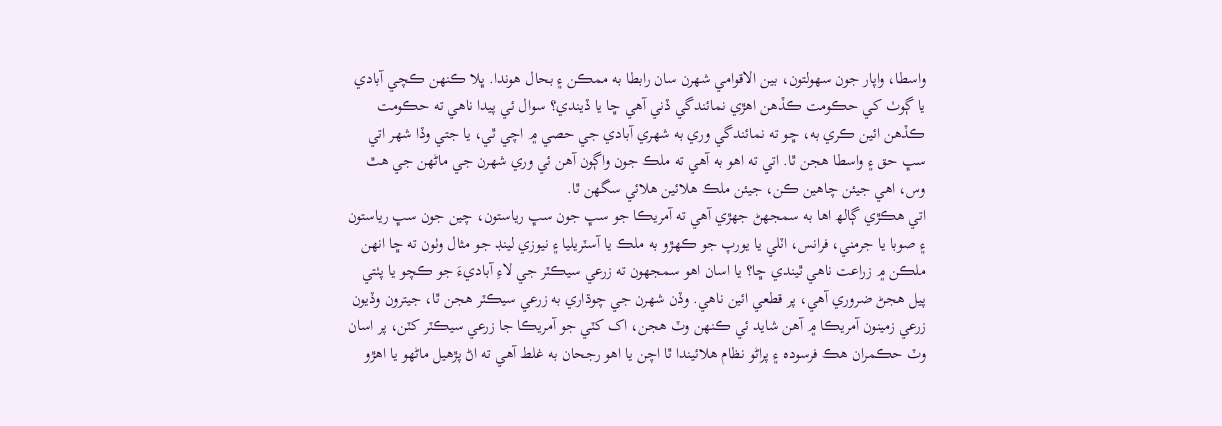واسطا، واپار جون سهولتون، بين الاقوامي شهرن سان رابطا به ممڪن ۽ بحال هوندا. ڀلا ڪنهن ڪچي آبادي يا ڳوٺ کي حڪومت ڪڏهن اهڙي نمائندگي ڏني آهي ڇا يا ڏيندي؟ سوال ئي پيدا ناهي ته حڪومت ڪڏهن ائين ڪري به، ڇو ته نمائندگي وري به شهري آبادي جي حصي ۾ اچي ٿي، يا جتي وڏا شهر اتي سڀ حق ۽ واسطا هجن ٿا. اتي ته اهو به آهي ته ملڪ جون واڳون آهن ئي وري شهرن جي ماڻهن جي هٿ وس، اهي جيئن چاهين ڪن، جيئن ملڪ هلائين هلائي سگهن ٿا.
اتي هڪڙي ڳالھ اها به سمجھڻ جھڙي آهي ته آمريڪا جو سڀ جون سڀ رياستون، چين جون سڀ رياستون ۽ صوبا يا جرمني، فرانس، اٽلي يا يورپ جو ڪهڙو به ملڪ يا آسٽريليا ۽ نيوزي لينڊ جو مثال وٺون ته ڇا انهن ملڪن ۾ زراعت ناهي ٿيندي ڇا؟ يا اسان اهو سمجھون ته زرعي سيڪٽر جي لاءِ آباديءَ جو ڪچو يا پٺتي پيل هجڻ ضروري آهي، پر قطعي ائين ناهي. وڏن شهرن جي چوڌاري به زرعي سيڪٽر هجن ٿا، جيترون وڏيون زرعي زمينون آمريڪا ۾ آهن شايد ئي ڪنهن وٽ هجن، اک کٽي جو آمريڪا جا زرعي سيڪٽر کٽن، پر اسان وٽ حڪمران هڪ فرسوده ۽ پراڻو نظام هلائيندا ٿا اچن يا اهو رجحان به غلط آهي ته اڻ پڙهيل ماڻهو يا اهڙو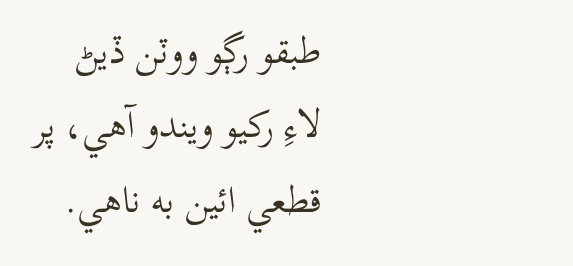طبقو رڳو ووٽن ڏيڻ لاءِ رکيو ويندو آهي، پر قطعي ائين به ناهي.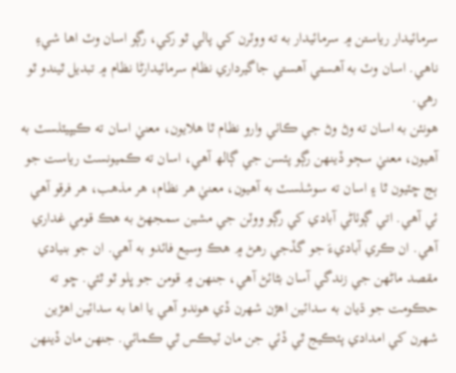سرمائيدار رياستن ۾ سرمائيدار به ته ووٽرن کي پالي ٿو رکي، رڳو اسان وٽ اها شيءِ ناهي. اسان وٽ به آهستي آهستي جاگيرداري نظام سرمائيدارڻا نظام ۾ تبديل ٿيندو ٿو رهي.
هونئن به اسان ته وڻ وڻ جي ڪاٺي وارو نظام ٿا هلايون، معنيٰ اسان ته ڪيپيٽلسٽ به آهيون، معنيٰ سڄو ڏينهن رڳو پئسن جي ڳالھ آهي، اسان ته ڪميونسٽ رياست جو ٻج ڇٽيون ٿا ۽ اسان ته سوشلسٽ به آهيون، معنيٰ هر نظام، هر مذهب، هر فرقو آهي ئي آهي. اتي ڳوٺاڻي آبادي کي رڳو ووٽن جي مشين سمجهڻ به هڪ قومي غداري آهي. ان ڪري آباديءَ جو گڏجي رهڻ ۾ هڪ وسيع فائدو به آهي. ان جو بنيادي مقصد ماڻهن جي زندگي آسان بڻائڻ آهي، جنهن ۾ قومن جو ڀلو ٿو ٿئي. ڇو ته حڪومت جو ڌيان به سدائين اهڙن شهرن ڏي هوندو آهي يا اها به سدائين اهڙين شهرن کي امدادي پئڪيج ٿي ڏئي جن مان ٽيڪس ٿي ڪمائي. جنهن مان ڏينهن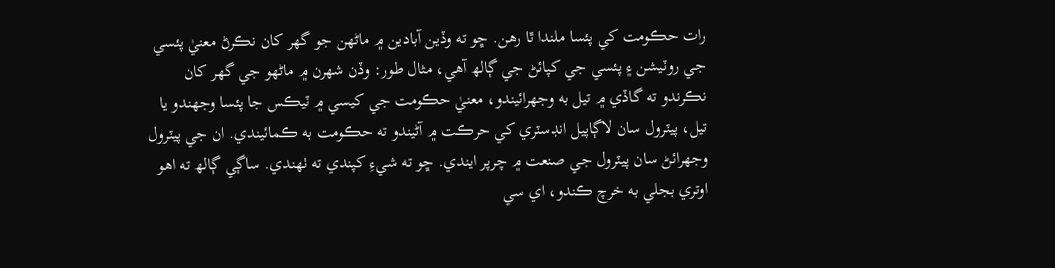رات حڪومت کي پئسا ملندا ٿا رهن. ڇو ته وڏين آبادين ۾ ماڻهن جو گهر کان نڪرڻ معنيٰ پئسي جي روٽيشن ۽ پئسي جي کپائڻ جي ڳالھ آهي، مثال طور: وڏن شهرن ۾ ماڻهو جي گهر کان نڪرندو ته گاڏي ۾ تيل به وجهرائيندو، معنيٰ حڪومت جي کيسي ۾ ٽيڪس جا پئسا وجهندو يا تيل، پيٽرول سان لاڳاپيل انڊسٽري کي حرڪت ۾ آڻيندو ته حڪومت به ڪمائيندي. ان جي پيٽرول وجهرائڻ سان پيٽرول جي صنعت ۾ چرپر ايندي. ڇو ته شيءِ کپندي ته ٺهندي. ساڳي ڳالھ ته اهو اوتري بجلي به خرچ ڪندو، اي سي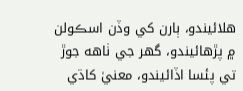هلائيندو، ٻارن کي وڏن اسڪولن ۾ پڙهائيندو، گهر جي ٺاهه جوڙ تي پئسا اڏائيندو، معنيٰ کاڌي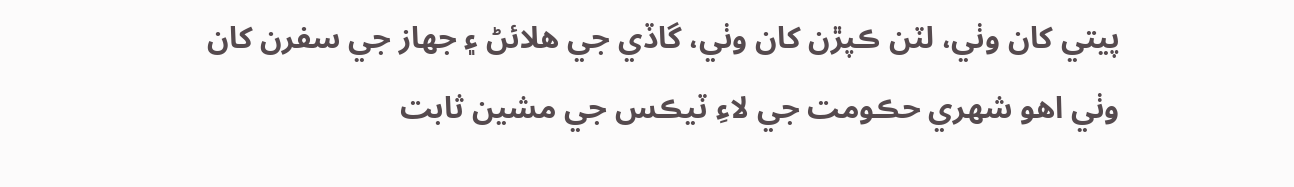پيتي کان وٺي، لٽن ڪپڙن کان وٺي، گاڏي جي هلائڻ ۽ جهاز جي سفرن کان وٺي اهو شهري حڪومت جي لاءِ ٽيڪس جي مشين ثابت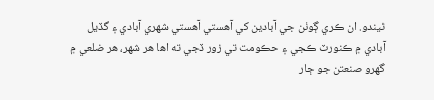ٿيندو. ان ڪري ڳوٺن جي آبادين کي آهستي آهستي شهري آبادي ۽ گڏيل آبادي ۾ ڪنورٽ ڪجي ۽ حڪومت تي زور ڏجي ته اها هر شهر، هر ضلعي ۾ گهرو صنعتن جو ڄار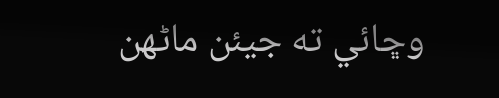وڇائي ته جيئن ماڻهن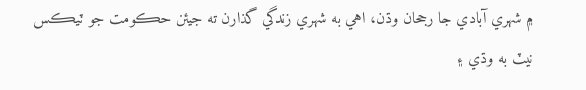۾ شهري آبادي جا رجحان وڌن، اهي به شهري زندگي گذارن ته جيئن حڪومت جو ٽيڪس نيٽ به وڌي ۽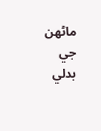ماڻهن جي بدلي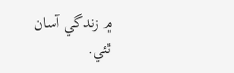۾ زندگي آسان ٿئي.